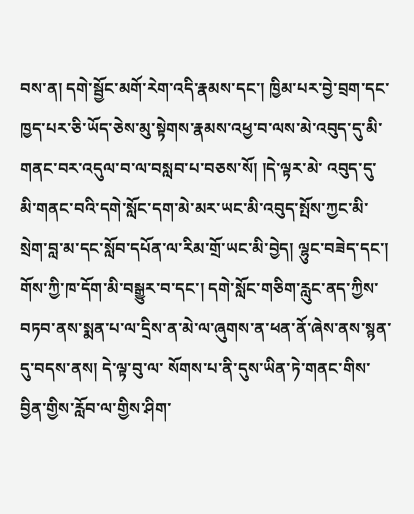བས་ན། དགེ་སྦྱོང་མགོ་རེག་འདི་རྣམས་དང་། ཁྱིམ་པར་བྱེ་བྲག་དང་ཁྱད་པར་ཅི་ཡོད་ཅེས་མུ་སྟེགས་རྣམས་འཕྱ་བ་ལས་མེ་འབུད་དུ་མི་གནང་བར་འདུལ་བ་ལ་བསླབ་པ་བཅས་སོ། །དེ་ལྟར་མེ་ འབུད་དུ་མི་གནང་བའི་དགེ་སློང་དག་མེ་མར་ཡང་མི་འབུད་སྤོས་ཀྱང་མི་སྲེག་བླ་མ་དང་སློབ་དཔོན་ལ་རིམ་གྲོ་ཡང་མི་བྱེད། ལྷུང་བཟེད་དང་། གོས་ཀྱི་ཁ་དོག་མི་བསྒྱུར་བ་དང་། དགེ་སློང་གཅིག་རླུང་ནད་ཀྱིས་བཏབ་ནས་སྨན་པ་ལ་དྲིས་ན་མེ་ལ་ཞུགས་ན་ཕན་ནོ་ཞེས་ནས་སྙན་དུ་བདས་ནས། དེ་ལྟ་བུ་ལ་ སོགས་པ་ནི་དུས་ཡིན་ཏེ་གནང་གིས་བྱིན་གྱིས་རློབ་ལ་གྱིས་ཤིག་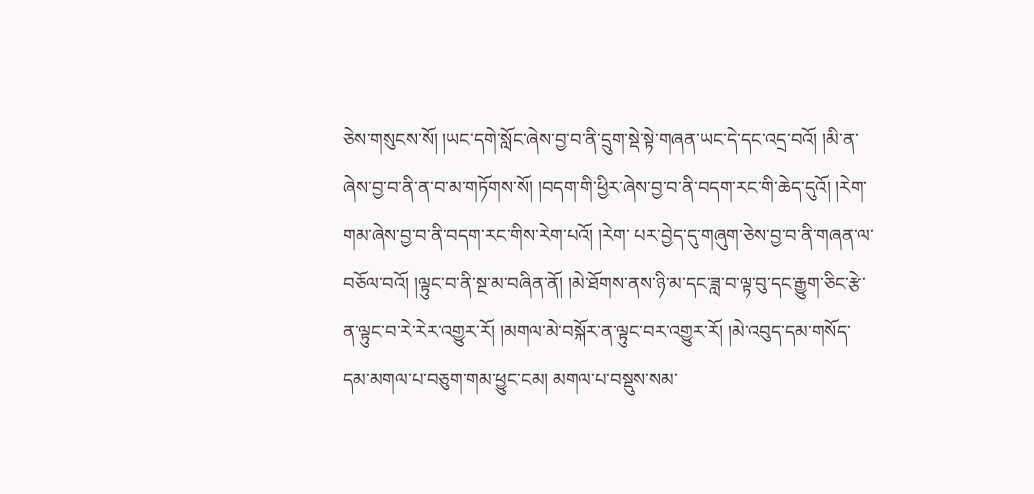ཅེས་གསུངས་སོ། །ཡང་དགེ་སློང་ཞེས་བྱ་བ་ནི་དྲུག་སྡེ་སྟེ་གཞན་ཡང་དེ་དང་འདྲ་བའོ། །མི་ན་ཞེས་བྱ་བ་ནི་ན་བ་མ་གཏོགས་སོ། །བདག་གི་ཕྱིར་ཞེས་བྱ་བ་ནི་བདག་རང་གི་ཆེད་དུའོ། །རེག་གམ་ཞེས་བྱ་བ་ནི་བདག་རང་གིས་རེག་པའོ། །རེག་ པར་བྱེད་དུ་གཞུག་ཅེས་བྱ་བ་ནི་གཞན་ལ་བཅོལ་བའོ། །ལྟུང་བ་ནི་སྔ་མ་བཞིན་ནོ། །མེ་ཐོགས་ནས་ཉི་མ་དང་ཟླ་བ་ལྟ་བུ་དང་རྒྱུག་ཅིང་རྩེ་ན་ལྟུང་བ་རེ་རེར་འགྱུར་རོ། །མགལ་མེ་བསྐོར་ན་ལྟུང་བར་འགྱུར་རོ། །མེ་འབུད་དམ་གསོད་དམ་མགལ་པ་བཅུག་གམ་ཕྱུང་ངམ། མགལ་པ་བསྡུས་སམ་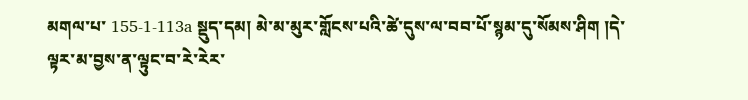མགལ་པ་ 155-1-113a སྡུད་དམ། མེ་མ་མུར་གློངས་པའི་ཚེ་དུས་ལ་བབ་པོ་སྙམ་དུ་སོམས་ཤིག །དེ་ལྟར་མ་བྱས་ན་ལྟུང་བ་རེ་རེར་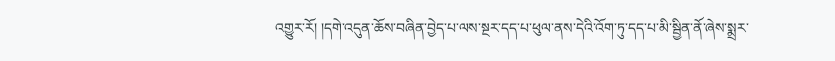འགྱུར་རོ། །དགེ་འདུན་ཆོས་བཞིན་བྱེད་པ་ལས་སྔར་དད་པ་ཕུལ་ནས་དེའི་འོག་ཏུ་དད་པ་མི་སྦྱིན་ནོ་ཞེས་སྨྲར་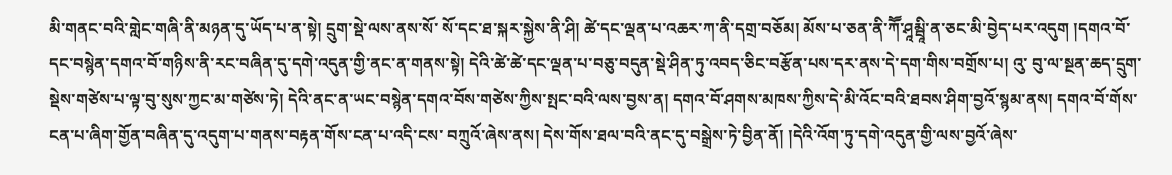མི་གནང་བའི་གླེང་གཞི་ནི་མཉན་དུ་ཡོད་པ་ན་སྟེ། དྲུག་སྡེ་ལས་ནས་སོ་ སོ་དང་ཐ་སྐར་སྐྱེས་ནི་ཤི། ཚེ་དང་ལྡན་པ་འཆར་ཀ་ནི་དགྲ་བཅོམ། མོས་པ་ཅན་ནི་ཀཽ་ཤཱམྦཱི་ན་ཅང་མི་བྱེད་པར་འདུག །དགའ་བོ་དང་བསྙེན་དགའ་བོ་གཉིས་ནི་རང་བཞིན་དུ་དགེ་འདུན་གྱི་ནང་ན་གནས་སྟེ། དེའི་ཚེ་ཚེ་དང་ལྡན་པ་བཅུ་བདུན་སྡེ་ཤིན་ཏུ་འབད་ཅིང་བརྩོན་པས་དར་ནས་དེ་དག་གིས་བགྲོས་པ། འུ་ བུ་ལ་སྔན་ཆད་དྲུག་སྡེས་གཙེས་པ་ལྟ་བུ་སུས་ཀྱང་མ་གཙེས་ཏེ། དེའི་ནང་ན་ཡང་བསྙེན་དགའ་བོས་གཙེས་ཀྱིས་སྤང་བའི་ལས་བྱས་ན། དགའ་བོ་ཤགས་མཁས་ཀྱིས་དེ་མི་འོང་བའི་ཐབས་ཤིག་བྱའོ་སྙམ་ནས། དགའ་བོ་གོས་ངན་པ་ཞིག་གྱོན་བཞིན་དུ་འདུག་པ་གནས་བརྟན་གོས་ངན་པ་འདི་ངས་ བཀྲུའོ་ཞེས་ནས། དེས་གོས་ཐལ་བའི་ནང་དུ་བསྒྲེས་ཏེ་བྱིན་ནོ། །དེའི་འོག་ཏུ་དགེ་འདུན་གྱི་ལས་བྱའོ་ཞེས་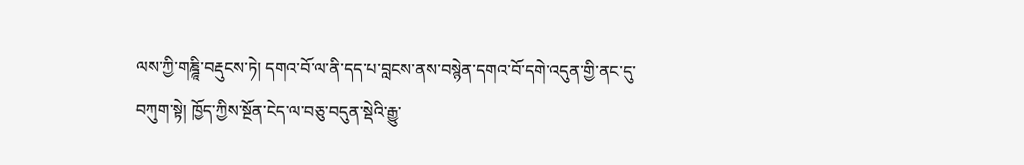ལས་ཀྱི་གཎྜཱི་བརྡུངས་ཏེ། དགའ་བོ་ལ་ནི་དད་པ་བླངས་ནས་བསྙེན་དགའ་བོ་དགེ་འདུན་གྱི་ནང་དུ་བཀུག་སྟེ། ཁྱོད་ཀྱིས་སྔོན་ངེད་ལ་བཅུ་བདུན་སྡེའི་རྒྱུ་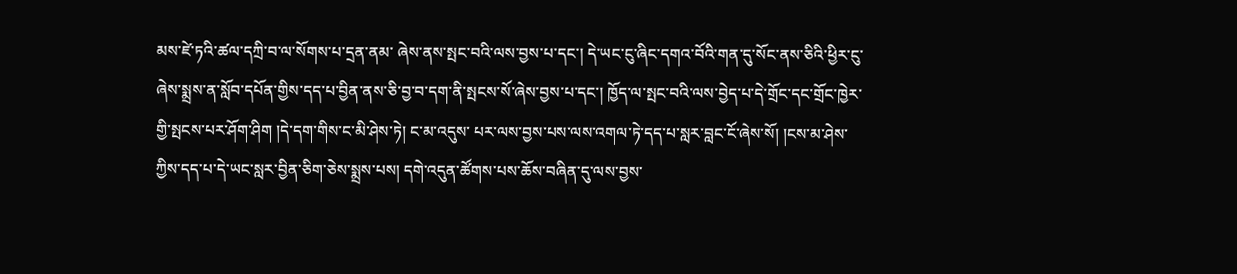མས་ཛེ་ཏའི་ཚལ་དཀྲི་བ་ལ་སོགས་པ་དྲན་ནམ་ ཞེས་ནས་སྤང་བའི་ལས་བྱས་པ་དང་། དེ་ཡང་ངུ་ཞིང་དགའ་བོའི་གན་དུ་སོང་ནས་ཅིའི་ཕྱིར་ངུ་ཞེས་སྨྲས་ན་སློབ་དཔོན་གྱིས་དད་པ་བྱིན་ནས་ཅི་བྱ་བ་དག་ནི་སྤངས་སོ་ཞེས་བྱས་པ་དང་། ཁྱོད་ལ་སྤང་བའི་ལས་བྱེད་པ་དེ་གྲོང་དང་གྲོང་ཁྱེར་གྱི་སྤངས་པར་ཤོག་ཤིག །དེ་དག་གིས་ང་མི་ཤེས་ཏེ། ང་མ་འདུས་ པར་ལས་བྱས་པས་ལས་འགལ་ཏེ་དད་པ་སླར་བླང་ངོ་ཞེས་སོ། །ངས་མ་ཤེས་ཀྱིས་དད་པ་དེ་ཡང་སླར་བྱིན་ཅིག་ཅེས་སྨྲས་པས། དགེ་འདུན་ཚོགས་པས་ཆོས་བཞིན་དུ་ལས་བྱས་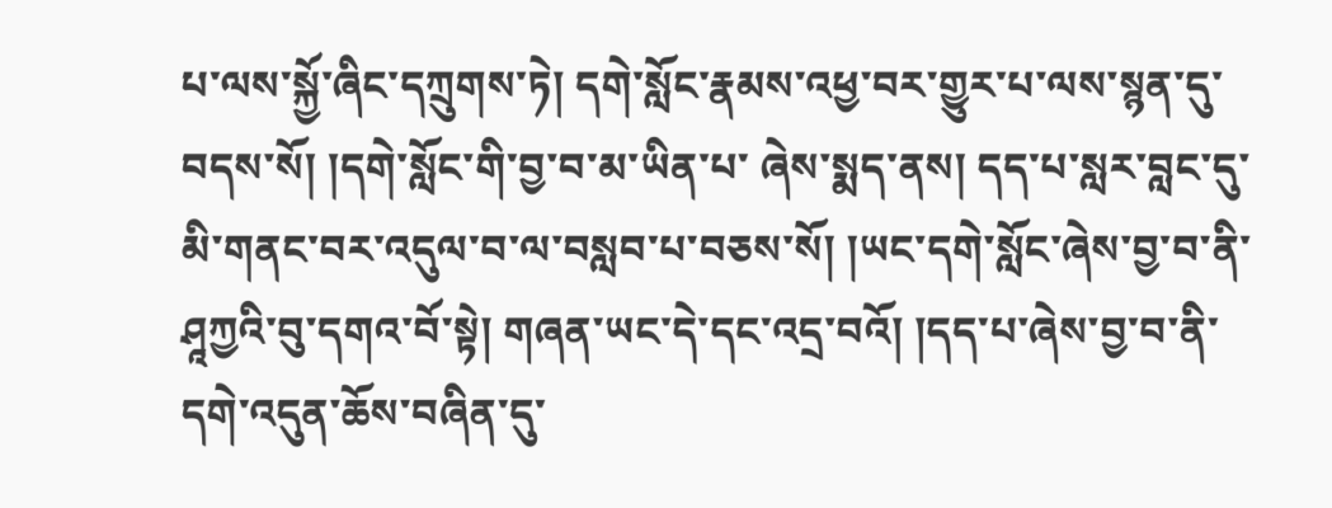པ་ལས་སྐྱོ་ཞིང་དཀྲུགས་ཏེ། དགེ་སློང་རྣམས་འཕྱ་བར་གྱུར་པ་ལས་སྙན་དུ་བདས་སོ། །དགེ་སློང་གི་བྱ་བ་མ་ཡིན་པ་ ཞེས་སྨད་ནས། དད་པ་སླར་བླང་དུ་མི་གནང་བར་འདུལ་བ་ལ་བསླབ་པ་བཅས་སོ། །ཡང་དགེ་སློང་ཞེས་བྱ་བ་ནི་ཤཱཀྱའི་བུ་དགའ་བོ་སྟེ། གཞན་ཡང་དེ་དང་འདྲ་བའོ། །དད་པ་ཞེས་བྱ་བ་ནི་དགེ་འདུན་ཆོས་བཞིན་དུ་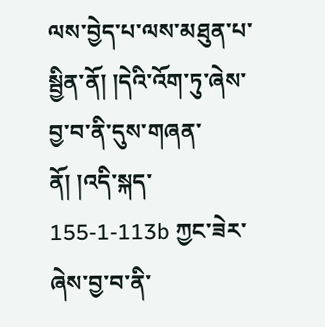ལས་བྱེད་པ་ལས་མཐུན་པ་སྦྱིན་ནོ། །དེའི་འོག་ཏུ་ཞེས་བྱ་བ་ནི་དུས་གཞན་ནོ། །འདི་སྐད་ 155-1-113b ཀྱང་ཟེར་ཞེས་བྱ་བ་ནི་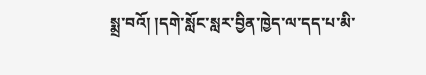སྨྲ་བའོ། །དགེ་སློང་སླར་བྱིན་ཁྱེད་ལ་དད་པ་མི་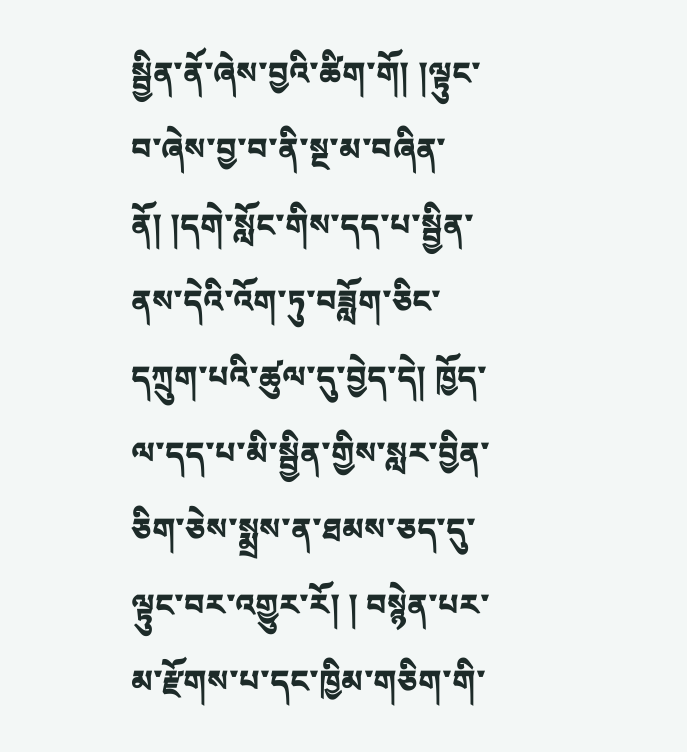སྦྱིན་ནོ་ཞེས་བྱའི་ཚིག་གོ། །ལྟུང་བ་ཞེས་བྱ་བ་ནི་སྔ་མ་བཞིན་ནོ། །དགེ་སློང་གིས་དད་པ་སྦྱིན་ནས་དེའི་འོག་ཏུ་བཟློག་ཅིང་དཀྲུག་པའི་ཚུལ་དུ་བྱེད་དེ། ཁྱོད་ལ་དད་པ་མི་སྦྱིན་གྱིས་སླར་བྱིན་ཅིག་ཅེས་སྨྲས་ན་ཐམས་ཅད་དུ་ལྟུང་བར་འགྱུར་རོ། ། བསྙེན་པར་མ་རྫོགས་པ་དང་ཁྱིམ་གཅིག་གི་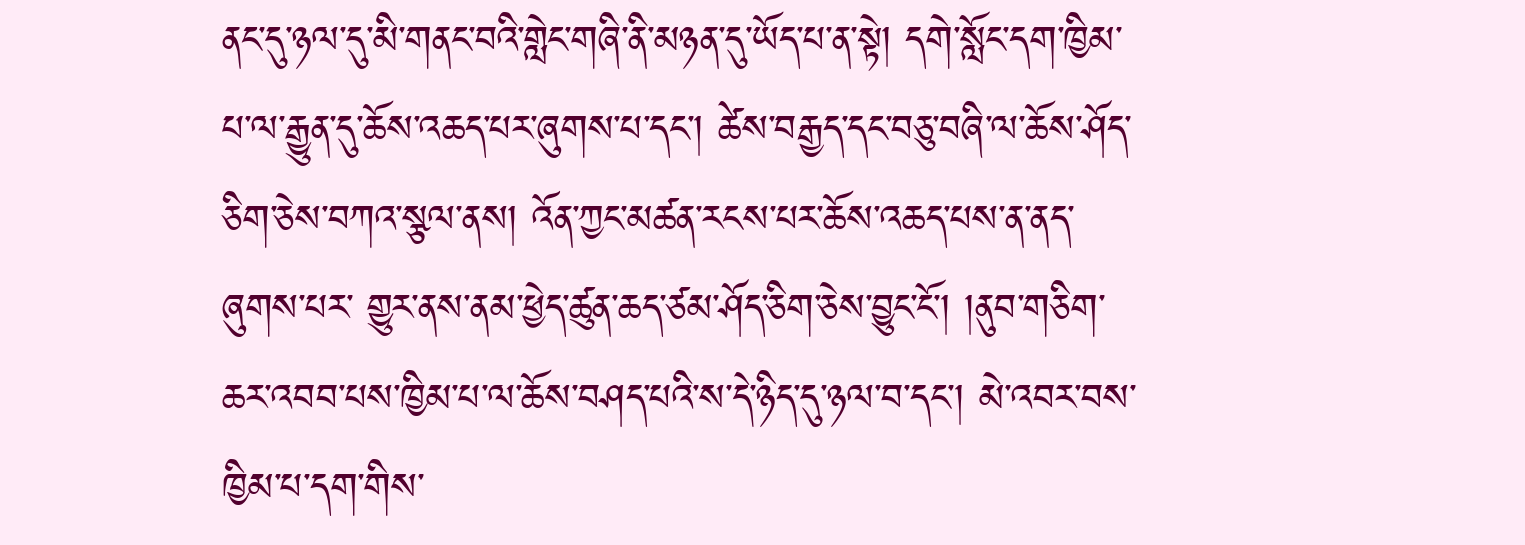ནང་དུ་ཉལ་དུ་མི་གནང་བའི་གླེང་གཞི་ནི་མཉན་དུ་ཡོད་པ་ན་སྟེ། དགེ་སློང་དག་ཁྱིམ་པ་ལ་རྒྱུན་དུ་ཆོས་འཆད་པར་ཞུགས་པ་དང་། ཚེས་བརྒྱད་དང་བཅུ་བཞི་ལ་ཆོས་ཤོད་ཅིག་ཅེས་བཀའ་སྩལ་ནས། འོན་ཀྱང་མཚན་རངས་པར་ཆོས་འཆད་པས་ན་ནད་ཞུགས་པར་ གྱུར་ནས་ནམ་ཕྱེད་ཚུན་ཆད་ཙམ་ཤོད་ཅིག་ཅེས་བྱུང་ངོ་། །ནུབ་གཅིག་ཆར་འབབ་པས་ཁྱིམ་པ་ལ་ཆོས་བཤད་པའི་ས་དེ་ཉིད་དུ་ཉལ་བ་དང་། མེ་འབར་བས་ཁྱིམ་པ་དག་གིས་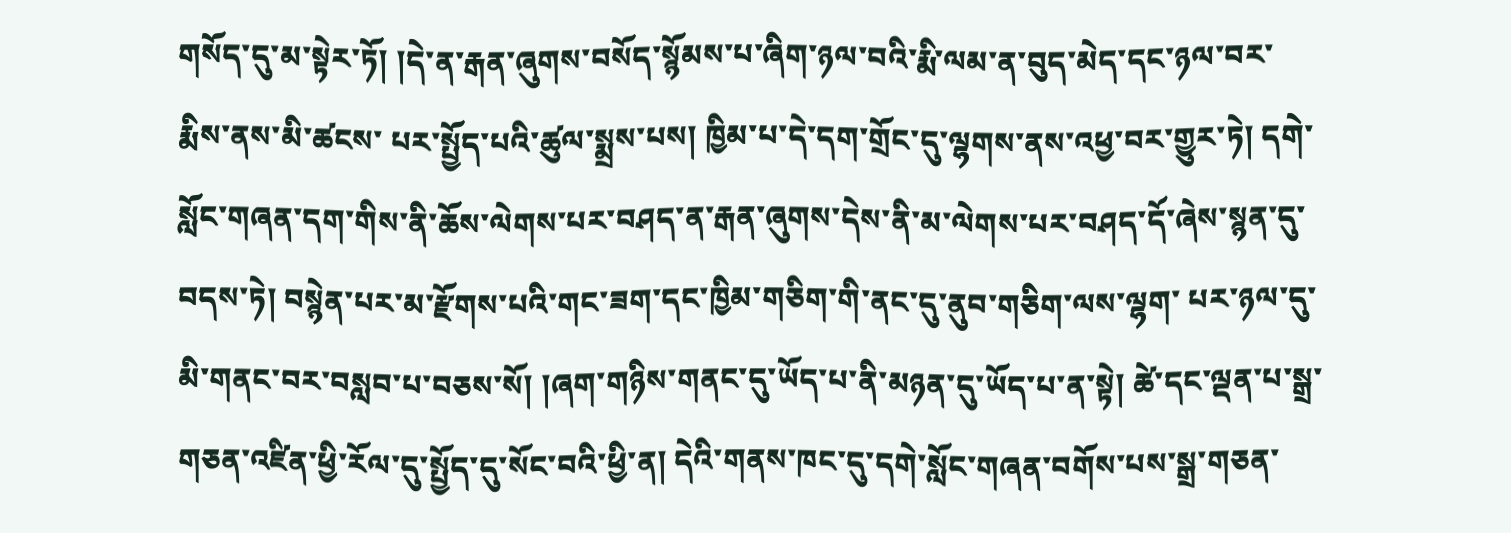གསོད་དུ་མ་སྟེར་ཏོ། །དེ་ན་རྒན་ཞུགས་བསོད་སྙོམས་པ་ཞིག་ཉལ་བའི་རྨི་ལམ་ན་བུད་མེད་དང་ཉལ་བར་རྨིས་ནས་མི་ཚངས་ པར་སྤྱོད་པའི་ཚུལ་སྨྲས་པས། ཁྱིམ་པ་དེ་དག་གྲོང་དུ་ལྷགས་ནས་འཕྱ་བར་གྱུར་ཏེ། དགེ་སློང་གཞན་དག་གིས་ནི་ཆོས་ལེགས་པར་བཤད་ན་རྒན་ཞུགས་དེས་ནི་མ་ལེགས་པར་བཤད་དོ་ཞེས་སྙན་དུ་བདས་ཏེ། བསྙེན་པར་མ་རྫོགས་པའི་གང་ཟག་དང་ཁྱིམ་གཅིག་གི་ནང་དུ་ནུབ་གཅིག་ལས་ལྷག་ པར་ཉལ་དུ་མི་གནང་བར་བསླབ་པ་བཅས་སོ། །ཞག་གཉིས་གནང་དུ་ཡོད་པ་ནི་མཉན་དུ་ཡོད་པ་ན་སྟེ། ཚེ་དང་ལྡན་པ་སྒྲ་གཅན་འཛིན་ཕྱི་རོལ་དུ་སྤྱོད་དུ་སོང་བའི་ཕྱི་ན། དེའི་གནས་ཁང་དུ་དགེ་སློང་གཞན་བགོས་པས་སྒྲ་གཅན་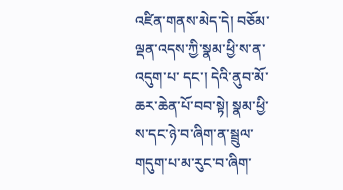འཛིན་གནས་མེད་དེ། བཅོམ་ལྡན་འདས་ཀྱི་སྣམ་ཕྱི་ས་ན་འདུག་པ་ དང་། དེའི་ནུབ་མོ་ཆར་ཆེན་པོ་བབ་སྟེ། སྣམ་ཕྱི་ས་དང་ཉེ་བ་ཞིག་ན་སྦྲུལ་གདུག་པ་མ་རུང་བ་ཞིག་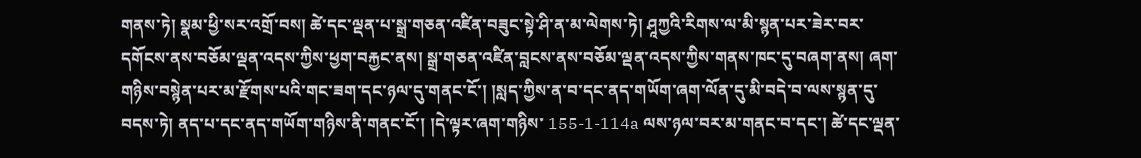གནས་ཏེ། སྣམ་ཕྱི་སར་འགྲོ་བས། ཚེ་དང་ལྡན་པ་སྒྲ་གཅན་འཛིན་བཟུང་སྟེ་ཤི་ན་མ་ལེགས་ཏེ། ཤཱཀྱའི་རིགས་ལ་མི་སྙན་པར་ཟེར་བར་དགོངས་ནས་བཅོམ་ལྡན་འདས་ཀྱིས་ཕྱག་བརྐྱང་ནས། སྒྲ་གཅན་འཛིན་བླངས་ནས་བཅོམ་ལྡན་འདས་ཀྱིས་གནས་ཁང་དུ་བཞག་ནས། ཞག་གཉིས་བསྙེན་པར་མ་རྫོགས་པའི་གང་ཟག་དང་ཉལ་དུ་གནང་ངོ་། །སླད་ཀྱིས་ན་བ་དང་ནད་གཡོག་ཞག་ལོན་དུ་མི་བདེ་བ་ལས་སྙན་དུ་བདས་ཏེ། ནད་པ་དང་ནད་གཡོག་གཉིས་ནི་གནང་ངོ་། །དེ་ལྟར་ཞག་གཉིས་ 155-1-114a ལས་ཉལ་བར་མ་གནང་བ་དང་། ཚེ་དང་ལྡན་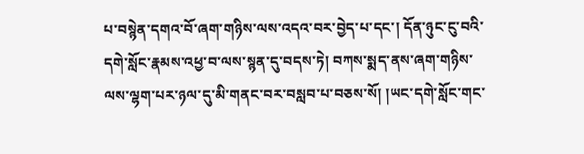པ་བསྙེན་དགའ་བོ་ཞག་གཉིས་ལས་འདའ་བར་བྱེད་པ་དང་། དོན་ཉུང་ངུ་བའི་དགེ་སློང་རྣམས་འཕྱ་བ་ལས་སྙན་དུ་བདས་ཏེ། བཀས་སྨད་ནས་ཞག་གཉིས་ལས་ལྷག་པར་ཉལ་དུ་མི་གནང་བར་བསླབ་པ་བཅས་སོ། །ཡང་དགེ་སློང་གང་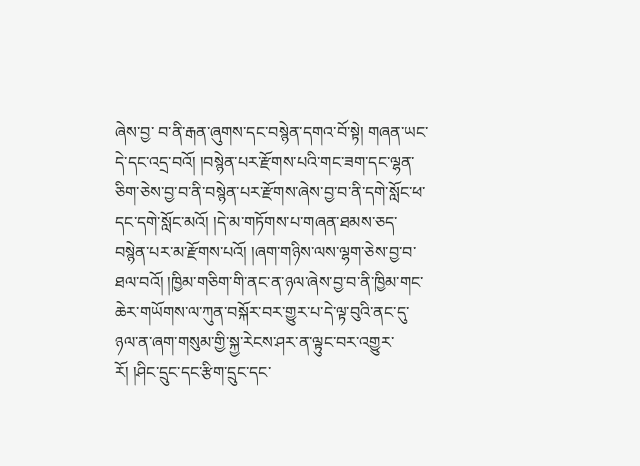ཞེས་བྱ་ བ་ནི་རྒན་ཞུགས་དང་བསྙེན་དགའ་བོ་སྟེ། གཞན་ཡང་དེ་དང་འདྲ་བའོ། །བསྙེན་པར་རྫོགས་པའི་གང་ཟག་དང་ལྷན་ཅིག་ཅེས་བྱ་བ་ནི་བསྙེན་པར་རྫོགས་ཞེས་བྱ་བ་ནི་དགེ་སློང་ཕ་དང་དགེ་སློང་མའོ། །དེ་མ་གཏོགས་པ་གཞན་ཐམས་ཅད་བསྙེན་པར་མ་རྫོགས་པའོ། །ཞག་གཉིས་ལས་ལྷག་ཅེས་བྱ་བ་ ཐལ་བའོ། །ཁྱིམ་གཅིག་གི་ནང་ན་ཉལ་ཞེས་བྱ་བ་ནི་ཁྱིམ་གང་ཆེར་གཡོགས་ལ་ཀུན་བསྐོར་བར་གྱུར་པ་དེ་ལྟ་བུའི་ནང་དུ་ཉལ་ན་ཞག་གསུམ་གྱི་སྐྱ་རེངས་ཤར་ན་ལྟུང་བར་འགྱུར་རོ། །ཤིང་དྲུང་དང་རྩིག་དྲུང་དང་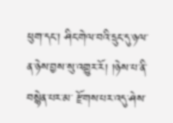ཕུག་དང་། ཤིང་གེལ་བའི་དྲུང་དུ་ཉལ་ན་ཉེས་བྱས་སུ་འགྱུར་རོ། །ཉེས་པ་ནི་བསྙེན་པར་མ་ རྫོགས་པར་འདུ་ཤེས་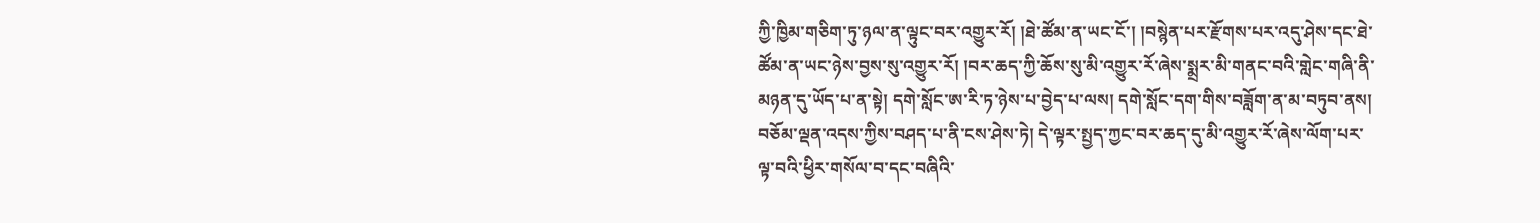ཀྱི་ཁྱིམ་གཅིག་ཏུ་ཉལ་ན་ལྟུང་བར་འགྱུར་རོ། །ཐེ་ཚོམ་ན་ཡང་ངོ་། །བསྙེན་པར་རྫོགས་པར་འདུ་ཤེས་དང་ཐེ་ཚོམ་ན་ཡང་ཉེས་བྱས་སུ་འགྱུར་རོ། །བར་ཆད་ཀྱི་ཆོས་སུ་མི་འགྱུར་རོ་ཞེས་སྨྲར་མི་གནང་བའི་གླེང་གཞི་ནི་མཉན་དུ་ཡོད་པ་ན་སྟེ། དགེ་སློང་ཨ་རི་ཏ་ཉེས་པ་བྱེད་པ་ལས། དགེ་སློང་དག་གིས་བཟློག་ན་མ་བཏུབ་ནས། བཅོམ་ལྡན་འདས་ཀྱིས་བཤད་པ་ནི་ངས་ཤེས་ཏེ། དེ་ལྟར་སྤྱད་ཀྱང་བར་ཆད་དུ་མི་འགྱུར་རོ་ཞེས་ལོག་པར་ལྟ་བའི་ཕྱིར་གསོལ་བ་དང་བཞིའི་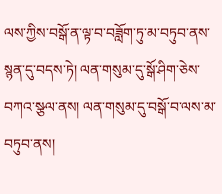ལས་ཀྱིས་བསྒོ་ན་ལྟ་བ་བཟློག་ཏུ་མ་བཏུབ་ནས་སྙན་དུ་བདས་ཏེ། ལན་གསུམ་དུ་སྒོ་ཤིག་ཅེས་བཀའ་སྩལ་ནས། ལན་གསུམ་དུ་བསྒོ་བ་ལས་མ་བཏུབ་ནས།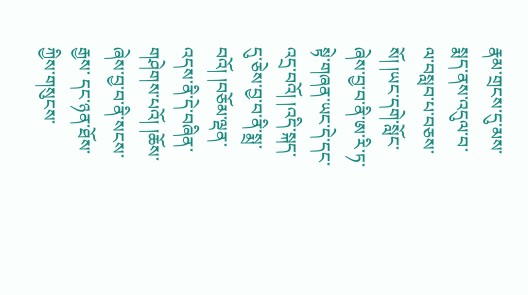རྣམ་གྲངས་དུ་མས་སྨད་ནས་འདུལ་བ་ལ་བསླབ་པ་བཅས་སོ། །ཡང་དགེ་སློང་ཞེས་བྱ་བ་ནི་ཨ་རི་ཏ་སྟེ་གཞན་ཡང་དེ་དང་འདྲ་བའོ། །འདི་སྐད་དུ་ཅེས་བྱ་བ་ནི་སྨྲ་བའོ། །བཅོམ་ལྡན་འདས་ནི་དེ་བཞིན་གཤེགས་པའོ། །ཆོས་ཞེས་བྱ་བ་ནི་སངས་རྒྱས་ དང་ཉན་ཐོས་ཀྱིས་གསུངས་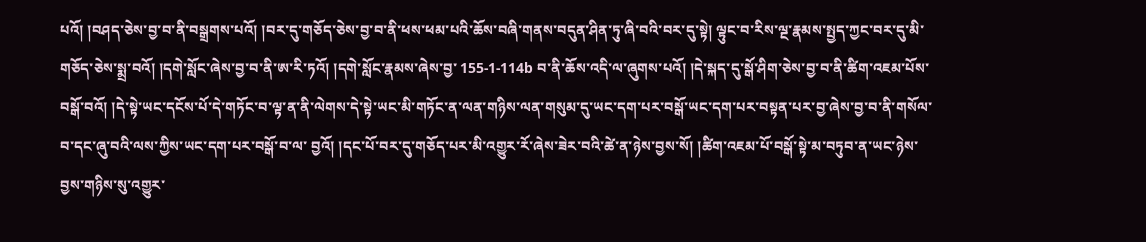པའོ། །བཤད་ཅེས་བྱ་བ་ནི་བསྒྲགས་པའོ། །བར་དུ་གཅོད་ཅེས་བྱ་བ་ནི་ཕས་ཕམ་པའི་ཆོས་བཞི་གནས་བདུན་ཤིན་ཏུ་ཞི་བའི་བར་དུ་སྟེ། ལྟུང་བ་རིས་ལྔ་རྣམས་སྤྱད་ཀྱང་བར་དུ་མི་གཅོད་ཅེས་སྨྲ་བའོ། །དགེ་སློང་ཞེས་བྱ་བ་ནི་ཨ་རི་ཏའོ། །དགེ་སློང་རྣམས་ཞེས་བྱ་ 155-1-114b བ་ནི་ཆོས་འདི་ལ་ཞུགས་པའོ། །དེ་སྐད་དུ་སྒོ་ཤིག་ཅེས་བྱ་བ་ནི་ཚིག་འཇམ་པོས་བསྒོ་བའོ། །དེ་སྟེ་ཡང་དངོས་པོ་དེ་གཏོང་བ་ལྟ་ན་ནི་ལེགས་དེ་སྟེ་ཡང་མི་གཏོང་ན་ལན་གཉིས་ལན་གསུམ་དུ་ཡང་དག་པར་བསྒོ་ཡང་དག་པར་བསྟན་པར་བྱ་ཞེས་བྱ་བ་ནི་གསོལ་བ་དང་ཞུ་བའི་ལས་ཀྱིས་ཡང་དག་པར་བསྒོ་བ་ལ་ བྱའོ། །དང་པོ་བར་དུ་གཅོད་པར་མི་འགྱུར་རོ་ཞེས་ཟེར་བའི་ཚེ་ན་ཉེས་བྱས་སོ། །ཚིག་འཇམ་པོ་བསྒོ་སྟེ་མ་བཏུབ་ན་ཡང་ཉེས་བྱས་གཉིས་སུ་འགྱུར་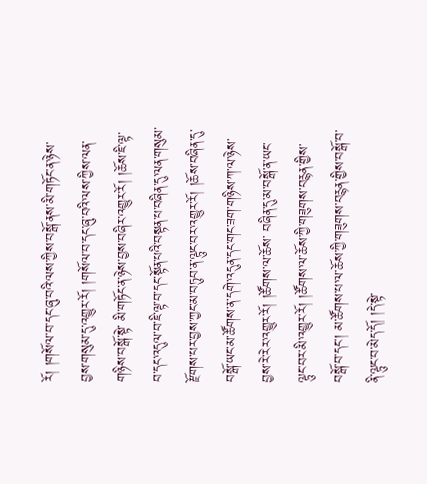རོ། །གསོལ་བ་དང་ཞུ་བའི་ལས་ཀྱིས་བསྒོ་ནས་མི་གཏོང་ན་ཉེས་བྱས་གསུམ་དུ་འགྱུར་རོ། །གསོལ་བ་དང་ཞུ་བའི་ལས་ཀྱིས་ལན་གཉིས་བསྒོ་སྟེ་ མི་གཏོང་ན་ཉེས་བྱས་བཞིར་འགྱུར་རོ། །ཆོས་ཇི་ལྟ་བ་དང་འདུལ་བ་ཇི་ལྟ་བ་དང་སྟོན་པའི་བསྟན་པ་བཞིན་དུ་ལན་གསུམ་རྫོགས་པར་བྱས་ཀྱང་མ་བཏུབ་ན་ལྟུང་བར་འགྱུར་རོ། །ཆོས་བཞིན་དུ་བསྒོ་ཡང་མ་ཚོགས་ན་དགེ་འདུན་དང་གང་ཟག་གཉིས་ཀ་ལ་ཉེས་བྱས་རེ་རེར་འགྱུར་རོ། །ཚོགས་ལ་ཆོས་ བཞིན་དུ་མ་བསྒོ་ན་ཡང་ལྟུང་བར་མི་འགྱུར་རོ། །ཚོགས་ལ་ཆོས་ཀྱི་གཟུགས་བརྙན་གྱིས་བསྒོ་བ་དང་། མ་ཚོགས་པ་ལ་ཆོས་ཀྱི་གཟུགས་བརྙན་གྱིས་བསྒོ་བ་ནི་ལྟུང་བ་མེད་དོ། །དེ་སྟེ་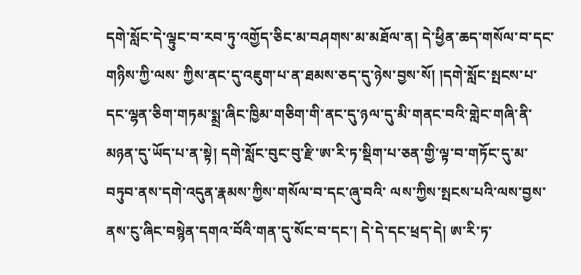དགེ་སློང་དེ་ལྟུང་བ་རབ་ཏུ་འགྱོད་ཅིང་མ་བཤགས་མ་མཐོལ་ན། དེ་ཕྱིན་ཆད་གསོལ་བ་དང་གཉིས་ཀྱི་ལས་ ཀྱིས་ནང་དུ་འཇུག་པ་ན་ཐམས་ཅད་དུ་ཉེས་བྱས་སོ། །དགེ་སློང་སྤངས་པ་དང་ལྷན་ཅིག་གཏམ་སྨྲ་ཞིང་ཁྱིམ་གཅིག་གི་ནང་དུ་ཉལ་དུ་མི་གནང་བའི་གླེང་གཞི་ནི་མཉན་དུ་ཡོད་པ་ན་སྟེ། དགེ་སློང་བུང་བུ་རྫི་ཨ་རི་ཏ་སྡིག་པ་ཅན་གྱི་ལྟ་བ་གཏོང་དུ་མ་བཏུབ་ནས་དགེ་འདུན་རྣམས་ཀྱིས་གསོལ་བ་དང་ཞུ་བའི་ ལས་ཀྱིས་སྤངས་པའི་ལས་བྱས་ནས་ངུ་ཞིང་བསྙེན་དགའ་བོའི་གན་དུ་སོང་བ་དང་། དེ་དེ་དང་ཕྲད་དེ། ཨ་རི་ཏ་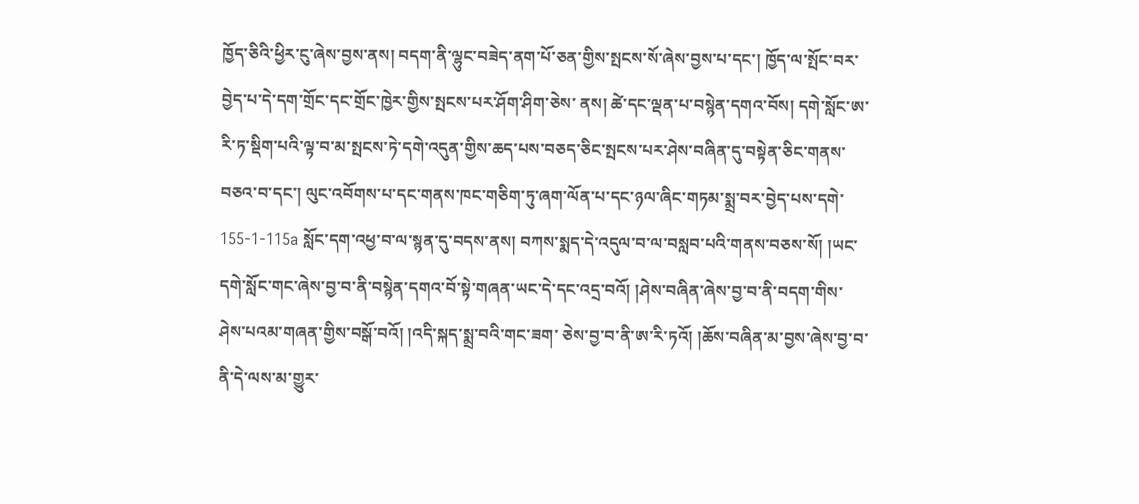ཁྱོད་ཅིའི་ཕྱིར་ངུ་ཞེས་བྱས་ནས། བདག་ནི་ལྷུང་བཟེད་ནག་པོ་ཅན་གྱིས་སྤངས་སོ་ཞེས་བྱས་པ་དང་། ཁྱོད་ལ་སྤོང་བར་བྱེད་པ་དེ་དག་གྲོང་དང་གྲོང་ཁྱེར་གྱིས་སྤངས་པར་ཤོག་ཤིག་ཅེས་ ནས། ཚེ་དང་ལྡན་པ་བསྙེན་དགའ་བོས། དགེ་སློང་ཨ་རི་ཏ་སྡིག་པའི་ལྟ་བ་མ་སྤངས་ཏེ་དགེ་འདུན་གྱིས་ཆད་པས་བཅད་ཅིང་སྤངས་པར་ཤེས་བཞིན་དུ་བསྟེན་ཅིང་གནས་བཅའ་བ་དང་། ལུང་འབོགས་པ་དང་གནས་ཁང་གཅིག་ཏུ་ཞག་ལོན་པ་དང་ཉལ་ཞིང་གཏམ་སྨྲ་བར་བྱེད་པས་དགེ་ 155-1-115a སློང་དག་འཕྱ་བ་ལ་སྙན་དུ་བདས་ནས། བཀས་སྨད་དེ་འདུལ་བ་ལ་བསླབ་པའི་གནས་བཅས་སོ། །ཡང་དགེ་སློང་གང་ཞེས་བྱ་བ་ནི་བསྙེན་དགའ་བོ་སྟེ་གཞན་ཡང་དེ་དང་འདྲ་བའོ། །ཤེས་བཞིན་ཞེས་བྱ་བ་ནི་བདག་གིས་ཤེས་པའམ་གཞན་གྱིས་བསྒོ་བའོ། །འདི་སྐད་སྨྲ་བའི་གང་ཟག་ ཅེས་བྱ་བ་ནི་ཨ་རི་ཏའོ། །ཆོས་བཞིན་མ་བྱས་ཞེས་བྱ་བ་ནི་དེ་ལས་མ་གྱུར་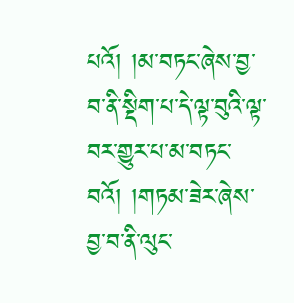པའོ། །མ་བཏང་ཞེས་བྱ་བ་ནི་སྡིག་པ་དེ་ལྟ་བུའི་ལྟ་བར་གྱུར་པ་མ་བཏང་བའོ། །གཏམ་ཟེར་ཞེས་བྱ་བ་ནི་ལུང་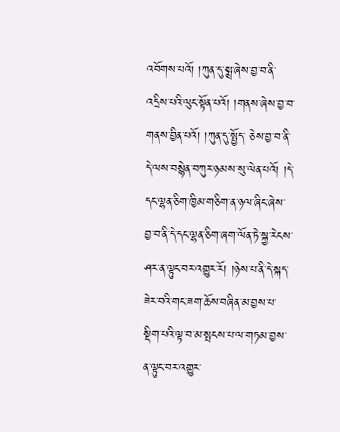འབོགས་པའོ། །ཀུན་དུ་སྨྲ་ཞེས་བྱ་བ་ནི་འདྲིས་པའི་ལུང་སྟོན་པའོ། །གནས་ཞེས་བྱ་བ་གནས་བྱིན་པའོ། །ཀུན་དུ་སྤྱོད་ ཅེས་བྱ་བ་ནི་དེ་ལས་བསྙེན་བཀུར་ཉམས་སུ་ལེན་པའོ། །དེ་དང་ལྷན་ཅིག་ཁྱིམ་གཅིག་ན་ཉལ་ཞིང་ཞེས་བྱ་བ་ནི་དེ་དང་ལྷན་ཅིག་ཞག་ལོན་ཏེ་སྐྱ་རེངས་ཤར་ན་ལྟུང་བར་འགྱུར་རོ། །ཉེས་པ་ནི་དེ་སྐད་ཟེར་བའི་གང་ཟག་ཆོས་བཞིན་མ་བྱས་པ་སྡིག་པའི་ལྟ་བ་མ་སྤངས་པ་ལ་གཏམ་བྱས་ན་ལྟུང་བར་འགྱུར་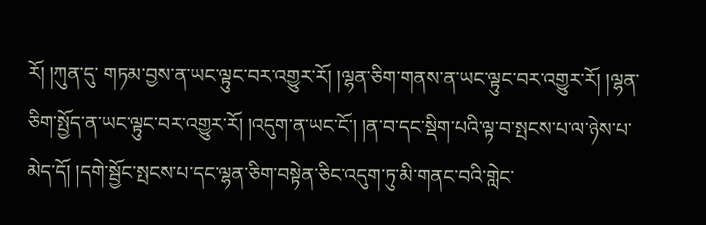རོ། །ཀུན་དུ་ གཏམ་བྱས་ན་ཡང་ལྟུང་བར་འགྱུར་རོ། །ལྷན་ཅིག་གནས་ན་ཡང་ལྟུང་བར་འགྱུར་རོ། །ལྷན་ཅིག་སྤྱོད་ན་ཡང་ལྟུང་བར་འགྱུར་རོ། །འདུག་ན་ཡང་ངོ་། །ན་བ་དང་སྡིག་པའི་ལྟ་བ་སྤངས་པ་ལ་ཉེས་པ་མེད་དོ། །དགེ་སྦྱོང་སྤངས་པ་དང་ལྷན་ཅིག་བསྟེན་ཅིང་འདུག་ཏུ་མི་གནང་བའི་གླེང་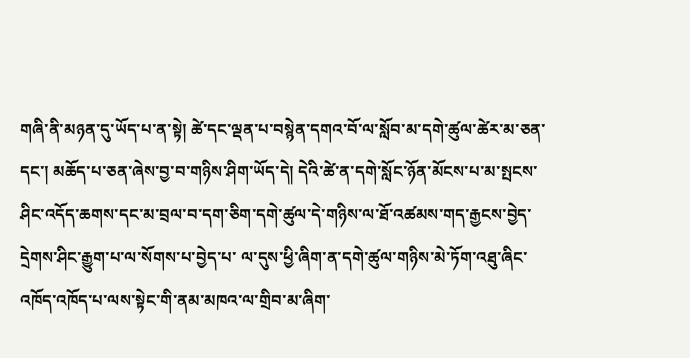གཞི་ནི་མཉན་དུ་ཡོད་པ་ན་སྟེ། ཚེ་དང་ལྡན་པ་བསྙེན་དགའ་བོ་ལ་སློབ་མ་དགེ་ཚུལ་ཚེར་མ་ཅན་དང་། མཆོད་པ་ཅན་ཞེས་བྱ་བ་གཉིས་ཤིག་ཡོད་དེ། དེའི་ཚེ་ན་དགེ་སློང་ཉོན་མོངས་པ་མ་སྤངས་ཤིང་འདོད་ཆགས་དང་མ་བྲལ་བ་དག་ཅིག་དགེ་ཚུལ་དེ་གཉིས་ལ་ཐོ་འཚམས་གད་རྒྱངས་བྱེད་དྲེགས་ཤིང་རྒྱུག་པ་ལ་སོགས་པ་བྱེད་པ་ ལ་དུས་ཕྱི་ཞིག་ན་དགེ་ཚུལ་གཉིས་མེ་ཏོག་འཐུ་ཞིང་འཁོད་འཁོད་པ་ལས་སྟེང་གི་ནམ་མཁའ་ལ་གྲིབ་མ་ཞིག་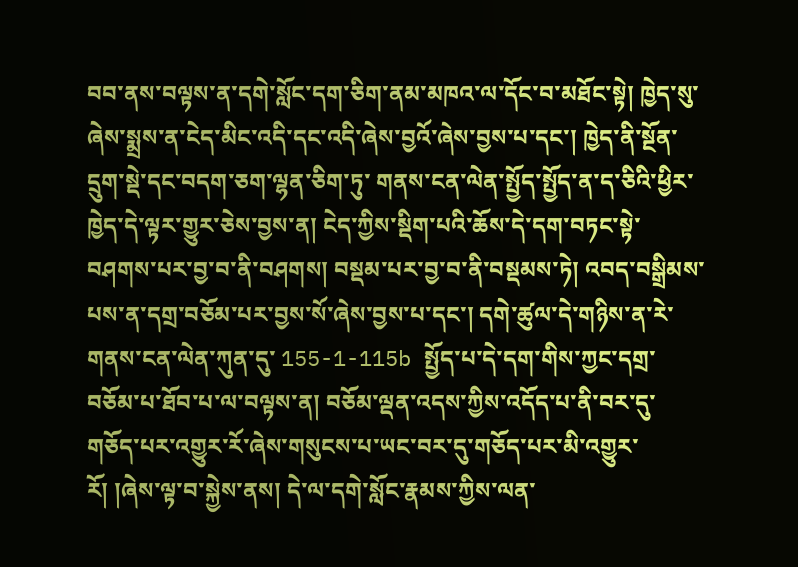བབ་ནས་བལྟས་ན་དགེ་སློང་དག་ཅིག་ནམ་མཁའ་ལ་དོང་བ་མཐོང་སྟེ། ཁྱེད་སུ་ཞེས་སྨྲས་ན་ངེད་མིང་འདི་དང་འདི་ཞེས་བྱའོ་ཞེས་བྱས་པ་དང་། ཁྱེད་ནི་སྔོན་དྲུག་སྡེ་དང་བདག་ཅག་ལྷན་ཅིག་ཏུ་ གནས་ངན་ལེན་སྤྱོད་སྤྱོད་ན་ད་ཅིའི་ཕྱིར་ཁྱེད་དེ་ལྟར་གྱུར་ཅེས་བྱས་ན། ངེད་ཀྱིས་སྡིག་པའི་ཆོས་དེ་དག་བཏང་སྟེ་བཤགས་པར་བྱ་བ་ནི་བཤགས། བསྡམ་པར་བྱ་བ་ནི་བསྡམས་ཏེ། འབད་བསྒྲིམས་པས་ན་དགྲ་བཅོམ་པར་བྱས་སོ་ཞེས་བྱས་པ་དང་། དགེ་ཚུལ་དེ་གཉིས་ན་རེ་གནས་ངན་ལེན་ཀུན་དུ་ 155-1-115b སྤྱོད་པ་དེ་དག་གིས་ཀྱང་དགྲ་བཅོམ་པ་ཐོབ་པ་ལ་བལྟས་ན། བཅོམ་ལྡན་འདས་ཀྱིས་འདོད་པ་ནི་བར་དུ་གཅོད་པར་འགྱུར་རོ་ཞེས་གསུངས་པ་ཡང་བར་དུ་གཅོད་པར་མི་འགྱུར་རོ། །ཞེས་ལྟ་བ་སྐྱེས་ནས། དེ་ལ་དགེ་སློང་རྣམས་ཀྱིས་ལན་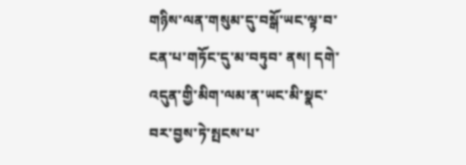གཉིས་ལན་གསུམ་དུ་བསྒོ་ཡང་ལྟ་བ་ངན་པ་གཏོང་དུ་མ་བཏུབ་ ནས། དགེ་འདུན་གྱི་མིག་ལམ་ན་ཡང་མི་སྣང་བར་བྱས་ཏེ་སྤངས་པ་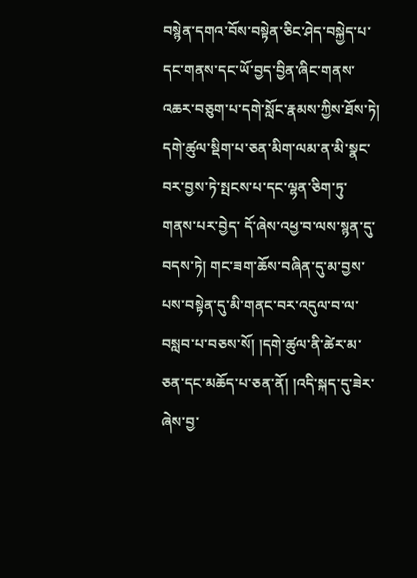བསྙེན་དགའ་བོས་བསྟེན་ཅིང་ཤེད་བསྐྱེད་པ་དང་གནས་དང་ཡོ་བྱད་བྱིན་ཞིང་གནས་འཆར་བཅུག་པ་དགེ་སློང་རྣམས་ཀྱིས་ཐོས་ཏེ། དགེ་ཚུལ་སྡིག་པ་ཅན་མིག་ལམ་ན་མི་སྣང་བར་བྱས་ཏེ་སྤངས་པ་དང་ལྷན་ཅིག་ཏུ་གནས་པར་བྱེད་ དོ་ཞེས་འཕྱ་བ་ལས་སྙན་དུ་བདས་ཏེ། གང་ཟག་ཆོས་བཞིན་དུ་མ་བྱས་པས་བསྟེན་དུ་མི་གནང་བར་འདུལ་བ་ལ་བསླབ་པ་བཅས་སོ། །དགེ་ཚུལ་ནི་ཚེར་མ་ཅན་དང་མཆོད་པ་ཅན་ནོ། །འདི་སྐད་དུ་ཟེར་ཞེས་བྱ་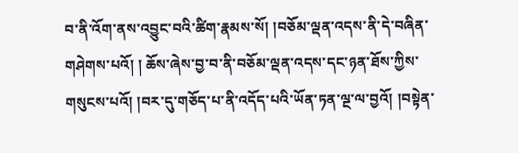བ་ནི་འོག་ནས་འབྱུང་བའི་ཚིག་རྣམས་སོ། །བཅོམ་ལྡན་འདས་ནི་དེ་བཞིན་གཤེགས་པའོ། ། ཆོས་ཞེས་བྱ་བ་ནི་བཅོམ་ལྡན་འདས་དང་ཉན་ཐོས་ཀྱིས་གསུངས་པའོ། །བར་དུ་གཅོད་པ་ནི་འདོད་པའི་ཡོན་ཏན་ལྔ་ལ་བྱའོ། །བསྟེན་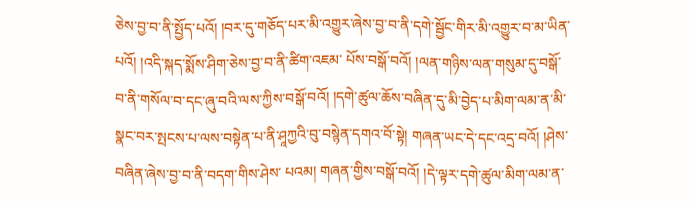ཅེས་བྱ་བ་ནི་སྤྱོད་པའོ། །བར་དུ་གཅོད་པར་མི་འགྱུར་ཞེས་བྱ་བ་ནི་དགེ་སྦྱོང་གིར་མི་འགྱུར་བ་མ་ཡིན་པའོ། །འདི་སྐད་སྨོས་ཤིག་ཅེས་བྱ་བ་ནི་ཚིག་འཇམ་ པོས་བསྒོ་བའོ། །ལན་གཉིས་ལན་གསུམ་དུ་བསྒོ་བ་ནི་གསོལ་བ་དང་ཞུ་བའི་ལས་ཀྱིས་བསྒོ་བའོ། །དགེ་ཚུལ་ཆོས་བཞིན་དུ་མི་བྱེད་པ་མིག་ལམ་ན་མི་སྣང་བར་སྤངས་པ་ལས་བསྟེན་པ་ནི་ཤཱཀྱའི་བུ་བསྙེན་དགའ་བོ་སྟེ། གཞན་ཡང་དེ་དང་འདྲ་བའོ། །ཤེས་བཞིན་ཞེས་བྱ་བ་ནི་བདག་གིས་ཤེས་ པའམ། གཞན་གྱིས་བསྒོ་བའོ། །དེ་ལྟར་དགེ་ཚུལ་མིག་ལམ་ན་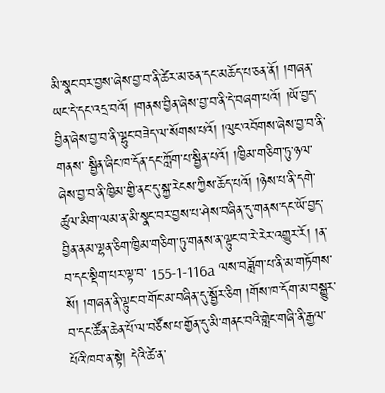མི་སྣང་བར་བྱས་ཞེས་བྱ་བ་ནི་ཚེར་མ་ཅན་དང་མཆོད་པ་ཅན་ནོ། །གཞན་ཡང་དེ་དང་འདྲ་བའོ། །གནས་བྱིན་ཞེས་བྱ་བ་ནི་དེ་བཞག་པའོ། །ཡོ་བྱད་བྱིན་ཞེས་བྱ་བ་ནི་ལྷུང་བཟེད་ལ་སོགས་པའོ། །ལུང་འབོགས་ཞེས་བྱ་བ་ནི་གནས་ སྦྱིན་ཞིང་ཁ་དོན་དང་ཀློག་པ་སྦྱིན་པའོ། །ཁྱིམ་གཅིག་ཏུ་ཉལ་ཞེས་བྱ་བ་ནི་ཁྱིམ་གྱི་ནང་དུ་སྐྱ་རེངས་ཀྱིས་ཆོད་པའོ། །ཉེས་པ་ནི་དགེ་ཚུལ་མིག་ལམ་ན་མི་སྣང་བར་བྱས་པ་ཤེས་བཞིན་དུ་གནས་དང་ཡོ་བྱད་བྱིན་ནམ་ལྷན་ཅིག་ཁྱིམ་གཅིག་ཏུ་གནས་ན་ལྟུང་བ་རེ་རེར་འགྱུར་རོ། །ན་བ་དང་སྡིག་པར་ལྟ་བ་ 155-1-116a ལས་བཟློག་པ་ནི་མ་གཏོགས་སོ། །གཞན་ནི་ལྟུང་བ་གོང་མ་བཞིན་དུ་སྦྱོར་ཅིག །གོས་ཁ་དོག་མ་བསྒྱུར་བ་དང་ཚོན་ཆེན་པོ་ལ་བཙོས་པ་གྱོན་དུ་མི་གནང་བའི་གླེང་གཞི་ནི་རྒྱལ་པོའི་ཁབ་ན་སྟེ། དེའི་ཚེ་ན་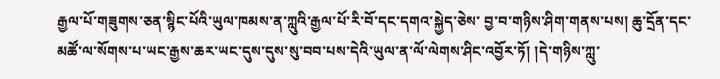རྒྱལ་པོ་གཟུགས་ཅན་སྙིང་པོའི་ཡུལ་ཁམས་ན་ཀླུའི་རྒྱལ་པོ་རི་བོ་དང་དགའ་སྐྱེད་ཅེས་ བྱ་བ་གཉིས་ཤིག་གནས་པས། ཆུ་དྲོན་དང་མཚོ་ལ་སོགས་པ་ཡང་རྒྱས་ཆར་ཡང་དུས་དུས་སུ་བབ་པས་དེའི་ཡུལ་ན་ལོ་ལེགས་ཤིང་འབྱོར་ཏོ། །དེ་གཉིས་ཀླུ་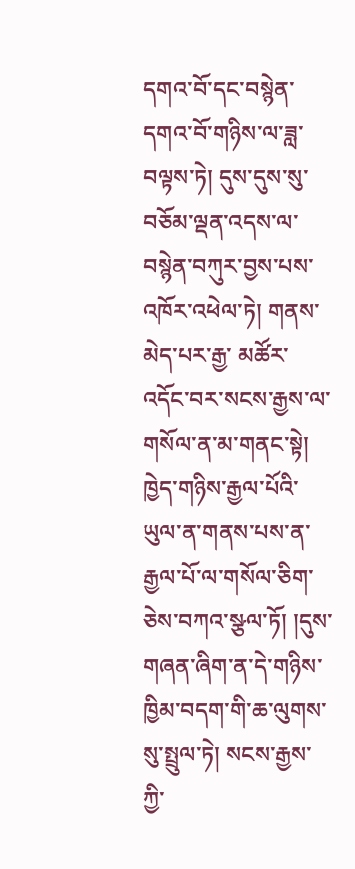དགའ་བོ་དང་བསྙེན་དགའ་བོ་གཉིས་ལ་ཟླ་བལྟས་ཏེ། དུས་དུས་སུ་བཅོམ་ལྡན་འདས་ལ་བསྙེན་བཀུར་བྱས་པས་འཁོར་འཕེལ་ཏེ། གནས་མེད་པར་རྒྱ་ མཚོར་འདོང་བར་སངས་རྒྱས་ལ་གསོལ་ན་མ་གནང་སྟེ། ཁྱེད་གཉིས་རྒྱལ་པོའི་ཡུལ་ན་གནས་པས་ན་རྒྱལ་པོ་ལ་གསོལ་ཅིག་ཅེས་བཀའ་སྩལ་ཏོ། །དུས་གཞན་ཞིག་ན་དེ་གཉིས་ཁྱིམ་བདག་གི་ཆ་ལུགས་སུ་སྤྲུལ་ཏེ། སངས་རྒྱས་ཀྱི་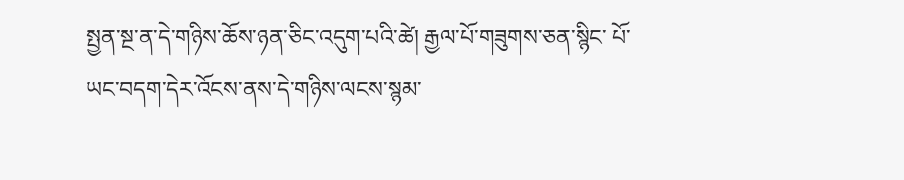སྤྱན་སྔ་ན་དེ་གཉིས་ཆོས་ཉན་ཅིང་འདུག་པའི་ཚེ། རྒྱལ་པོ་གཟུགས་ཅན་སྙིང་ པོ་ཡང་བདག་དེར་འོངས་ནས་དེ་གཉིས་ལངས་སྙམ་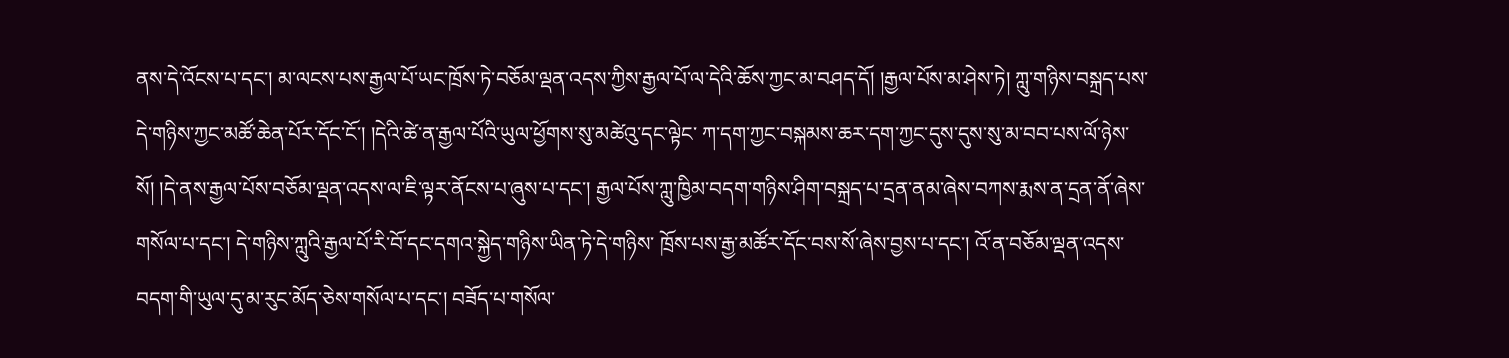ནས་དེ་འོངས་པ་དང་། མ་ལངས་པས་རྒྱལ་པོ་ཡང་ཁྲོས་ཏེ་བཅོམ་ལྡན་འདས་ཀྱིས་རྒྱལ་པོ་ལ་དེའི་ཆོས་ཀྱང་མ་བཤད་དོ། །རྒྱལ་པོས་མ་ཤེས་ཏེ། ཀླུ་གཉིས་བསྐྲད་པས་དེ་གཉིས་ཀྱང་མཚོ་ཆེན་པོར་དོང་ངོ་། །དེའི་ཚེ་ན་རྒྱལ་པོའི་ཡུལ་ཕྱོགས་སུ་མཚེའུ་དང་ལྟེང་ ཀ་དག་ཀྱང་བསྐམས་ཆར་དག་ཀྱང་དུས་དུས་སུ་མ་བབ་པས་ལོ་ཉེས་སོ། །དེ་ནས་རྒྱལ་པོས་བཅོམ་ལྡན་འདས་ལ་ཇི་ལྟར་ནོངས་པ་ཞུས་པ་དང་། རྒྱལ་པོས་ཀླུ་ཁྱིམ་བདག་གཉིས་ཤིག་བསྐྲད་པ་དྲན་ནམ་ཞེས་བཀས་རྨས་ན་དྲན་ནོ་ཞེས་གསོལ་པ་དང་། དེ་གཉིས་ཀླུའི་རྒྱལ་པོ་རི་བོ་དང་དགའ་སྐྱེད་གཉིས་ཡིན་ཏེ་དེ་གཉིས་ ཁྲོས་པས་རྒྱ་མཚོར་དོང་བས་སོ་ཞེས་བྱས་པ་དང་། འོ་ན་བཅོམ་ལྡན་འདས་བདག་གི་ཡུལ་དུ་མ་རུང་མོད་ཅེས་གསོལ་པ་དང་། བཟོད་པ་གསོལ་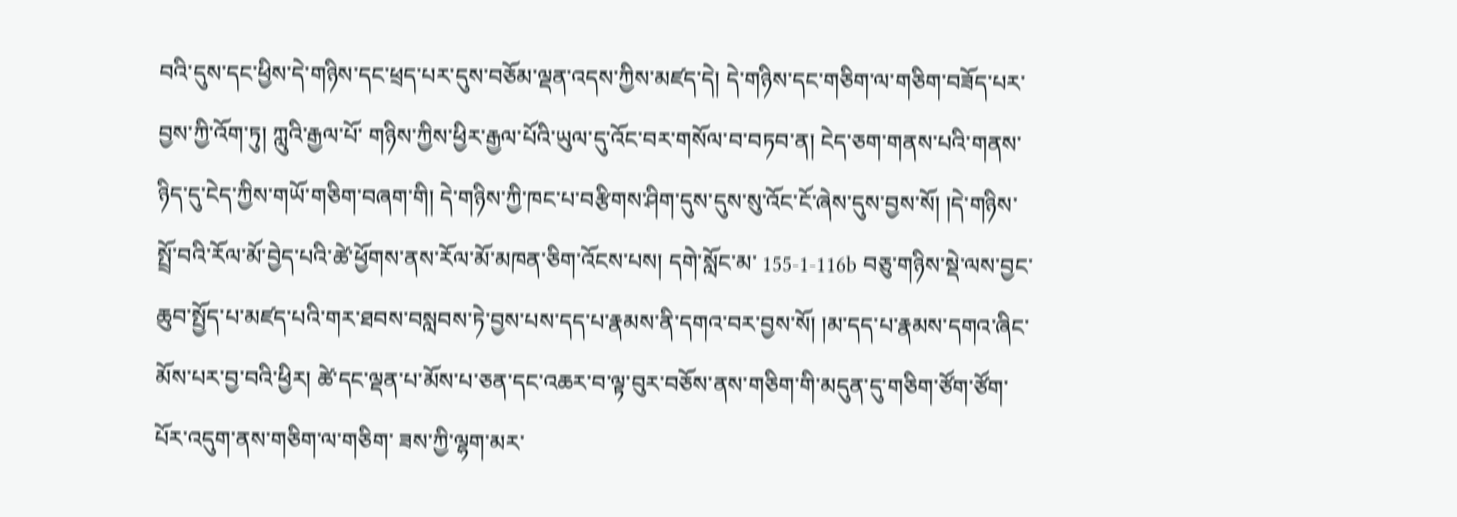བའི་དུས་དང་ཕྱིས་དེ་གཉིས་དང་ཕྲད་པར་དུས་བཅོམ་ལྡན་འདས་ཀྱིས་མཛད་དེ། དེ་གཉིས་དང་གཅིག་ལ་གཅིག་བཟོད་པར་བྱས་ཀྱི་འོག་ཏུ། ཀླུའི་རྒྱལ་པོ་ གཉིས་ཀྱིས་ཕྱིར་རྒྱལ་པོའི་ཡུལ་དུ་འོང་བར་གསོལ་བ་བཏབ་ན། ངེད་ཅག་གནས་པའི་གནས་ཉིད་དུ་ངེད་ཀྱིས་གཡོ་གཅིག་བཞག་གི། དེ་གཉིས་ཀྱི་ཁང་པ་བརྩིགས་ཤིག་དུས་དུས་སུ་འོང་ངོ་ཞེས་དུས་བྱས་སོ། །དེ་གཉིས་སྤྲོ་བའི་རོལ་མོ་བྱེད་པའི་ཚེ་ཕྱོགས་ནས་རོལ་མོ་མཁན་ཅིག་འོངས་པས། དགེ་སློང་མ་ 155-1-116b བཅུ་གཉིས་སྡེ་ལས་བྱང་ཆུབ་སྤྱོད་པ་མཛད་པའི་གར་ཐབས་བསླབས་ཏེ་བྱས་པས་དད་པ་རྣམས་ནི་དགའ་བར་བྱས་སོ། །མ་དད་པ་རྣམས་དགའ་ཞིང་མོས་པར་བྱ་བའི་ཕྱིར། ཚེ་དང་ལྡན་པ་མོས་པ་ཅན་དང་འཆར་བ་ལྟ་བུར་བཅོས་ནས་གཅིག་གི་མདུན་དུ་གཅིག་ཙོག་ཙོག་པོར་འདུག་ནས་གཅིག་ལ་གཅིག་ ཟས་ཀྱི་ལྷག་མར་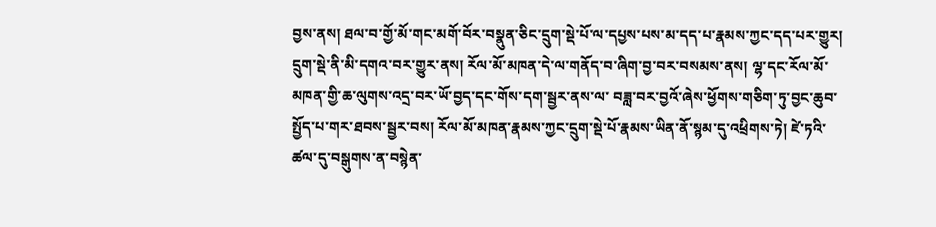བྱས་ནས། ཐལ་བ་གྱོ་མོ་གང་མགོ་བོར་བསྣུན་ཅིང་དྲུག་སྡེ་པོ་ལ་དཔྱས་པས་མ་དད་པ་རྣམས་ཀྱང་དད་པར་གྱུར། དྲུག་སྡེ་ནི་མི་དགའ་བར་གྱུར་ནས། རོལ་མོ་མཁན་དེ་ལ་གནོད་བ་ཞིག་བྱ་བར་བསམས་ནས། ལྷ་དང་རོལ་མོ་མཁན་གྱི་ཆ་ལུགས་འདྲ་བར་ཡོ་བྱད་དང་གོས་དག་སྦྱར་ནས་ལ་ བཟླ་བར་བྱའོ་ཞེས་ཕྱོགས་གཅིག་ཏུ་བྱང་ཆུབ་སྤྱོད་པ་གར་ཐབས་སྦྱར་བས། རོལ་མོ་མཁན་རྣམས་ཀྱང་དྲུག་སྡེ་པོ་རྣམས་ཡིན་ནོ་སྙམ་དུ་འཕྲིགས་ཏེ། ཛེ་ཏའི་ཚལ་དུ་བསྒུགས་ན་བསྙེན་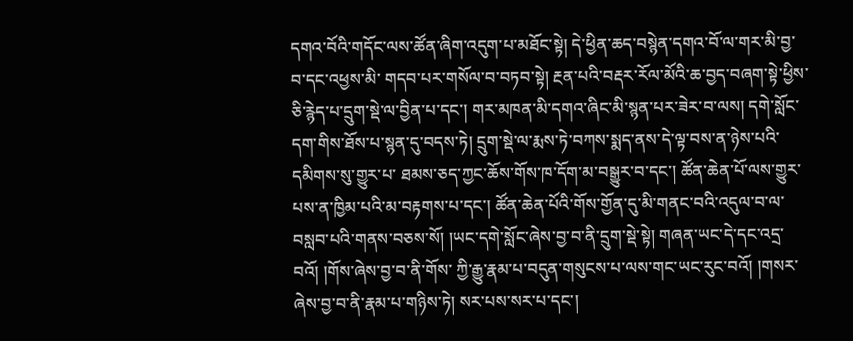དགའ་བོའི་གདོང་ལས་ཚོན་ཞིག་འདུག་པ་མཐོང་སྟེ། དེ་ཕྱིན་ཆད་བསྙེན་དགའ་བོ་ལ་གར་མི་བྱ་བ་དང་འཕྱས་མི་ གདབ་པར་གསོལ་བ་བཏབ་སྟེ། རྔན་པའི་བརྡར་རོལ་མོའི་ཆ་བྱད་བཞག་སྟེ་ཕྱིས་ཅི་རྙེད་པ་དྲུག་སྡེ་ལ་བྱིན་པ་དང་། གར་མཁན་མི་དགའ་ཞིང་མི་སྙན་པར་ཟེར་བ་ལས། དགེ་སློང་དག་གིས་ཐོས་པ་སྙན་དུ་བདས་ཏེ། དྲུག་སྡེ་ལ་རྨས་ཏེ་བཀས་སྨད་ནས་དེ་ལྟ་བས་ན་ཉེས་པའི་དམིགས་སུ་གྱུར་པ་ ཐམས་ཅད་ཀྱང་ཆོས་གོས་ཁ་དོག་མ་བསྒྱུར་བ་དང་། ཚོན་ཆེན་པོ་ལས་གྱུར་པས་ན་ཁྱིམ་པའི་མ་བརྟགས་པ་དང་། ཚོན་ཆེན་པོའི་གོས་གྱོན་དུ་མི་གནང་བའི་འདུལ་བ་ལ་བསླབ་པའི་གནས་བཅས་སོ། །ཡང་དགེ་སློང་ཞེས་བྱ་བ་ནི་དྲུག་སྡེ་སྟེ། གཞན་ཡང་དེ་དང་འདྲ་བའོ། །གོས་ཞེས་བྱ་བ་ནི་གོས་ ཀྱི་རྒྱུ་རྣམ་པ་བདུན་གསུངས་པ་ལས་གང་ཡང་རུང་བའོ། །གསར་ཞེས་བྱ་བ་ནི་རྣམ་པ་གཉིས་ཏེ། སར་པས་སར་པ་དང་།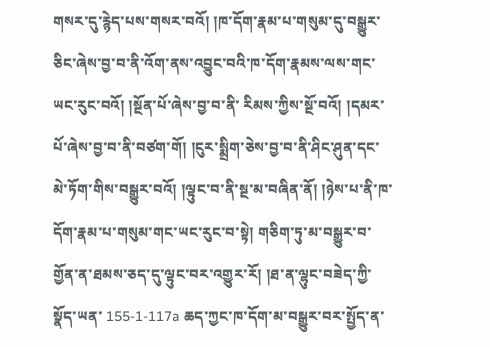གསར་དུ་རྙེད་པས་གསར་བའོ། །ཁ་དོག་རྣམ་པ་གསུམ་དུ་བསྒྱུར་ཅིང་ཞེས་བྱ་བ་ནི་འོག་ནས་འབྱུང་བའི་ཁ་དོག་རྣམས་ལས་གང་ཡང་རུང་བའོ། །སྔོན་པོ་ཞེས་བྱ་བ་ནི་ རིམས་ཀྱིས་སྔོ་བའོ། །དམར་པོ་ཞེས་བྱ་བ་ནི་བཙག་གོ། །ངུར་སྨྲིག་ཅེས་བྱ་བ་ནི་ཤིང་ཤུན་དང་མེ་ཏོག་གིས་བསྒྱུར་བའོ། །ལྟུང་བ་ནི་སྔ་མ་བཞིན་ནོ། །ཉེས་པ་ནི་ཁ་དོག་རྣམ་པ་གསུམ་གང་ཡང་རུང་བ་སྟེ། གཅིག་ཏུ་མ་བསྒྱུར་བ་གྱོན་ན་ཐམས་ཅད་དུ་ལྟུང་བར་འགྱུར་རོ། །ཐ་ན་ལྷུང་བཟེད་ཀྱི་སྣོད་ཡན་ 155-1-117a ཆད་ཀྱང་ཁ་དོག་མ་བསྒྱུར་བར་སྤྱོད་ན་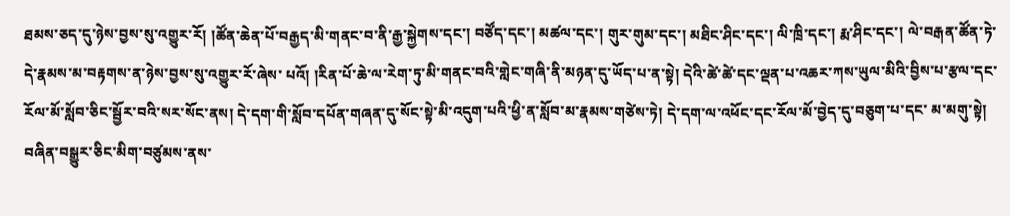ཐམས་ཅད་དུ་ཉེས་བྱས་སུ་འགྱུར་རོ། །ཚོན་ཆེན་པོ་བརྒྱད་མི་གནང་བ་ནི་རྒྱ་སྐྱེགས་དང་། བཙོད་དང་། མཚལ་དང་། གུར་གུམ་དང་། མཐིང་ཤིང་དང་། ལི་ཁྲི་དང་། རྨ་ཤིང་དང་། ལེ་བརྒན་ཚོན་ཏེ་དེ་རྣམས་མ་བརྟགས་ན་ཉེས་བྱས་སུ་འགྱུར་རོ་ཞེས་ པའོ། །རིན་པོ་ཆེ་ལ་རེག་ཏུ་མི་གནང་བའི་གླེང་གཞི་ནི་མཉན་དུ་ཡོད་པ་ན་སྟེ། དེའི་ཚེ་ཚེ་དང་ལྡན་པ་འཆར་ཀས་ཡུལ་མིའི་བྱིས་པ་རྩལ་དང་རོལ་མོ་སློབ་ཅིང་སྦྱོར་བའི་སར་སོང་ནས། དེ་དག་གི་སློབ་དཔོན་གཞན་དུ་སོང་སྟེ་མི་འདུག་པའི་ཕྱི་ན་སློབ་མ་རྣམས་གཙེས་ཏེ། དེ་དག་ལ་འཕོང་དང་རོལ་མོ་བྱེད་དུ་བཅུག་པ་དང་ མ་མགུ་སྟེ། བཞིན་བསྒྱུར་ཅིང་མིག་བཙུམས་ནས་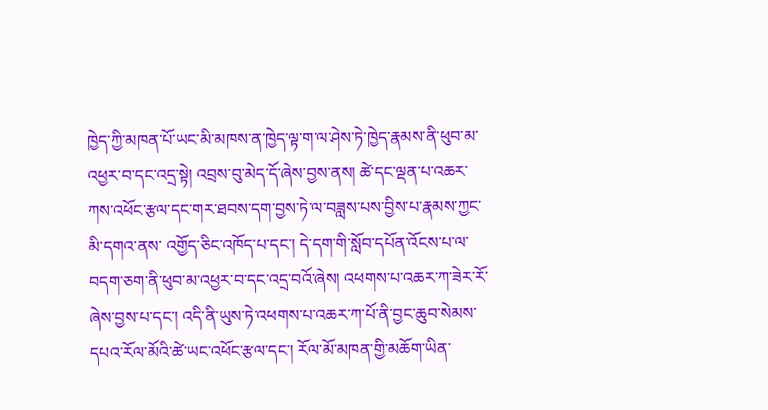ཁྱེད་ཀྱི་མཁན་པོ་ཡང་མི་མཁས་ན་ཁྱེད་ལྟ་ག་ལ་ཤེས་ཏེ་ཁྱེད་རྣམས་ནི་ཕུབ་མ་འཕྱར་བ་དང་འདྲ་སྟེ། འབྲས་བུ་མེད་དོ་ཞེས་བྱས་ནས། ཚེ་དང་ལྡན་པ་འཆར་ཀས་འཕོང་རྩལ་དང་གར་ཐབས་དག་བྱས་ཏེ་ལ་བཟླས་པས་བྱིས་པ་རྣམས་ཀྱང་མི་དགའ་ནས་ འགྱོད་ཅིང་འཁོད་པ་དང་། དེ་དག་གི་སློབ་དཔོན་འོངས་པ་ལ་བདག་ཅག་ནི་ཕུབ་མ་འཕྱར་བ་དང་འདྲ་བའོ་ཞེས། འཕགས་པ་འཆར་ཀ་ཟེར་རོ་ཞེས་བྱས་པ་དང་། འདི་ནི་ཡུས་ཏེ་འཕགས་པ་འཆར་ཀ་པོ་ནི་བྱང་ཆུབ་སེམས་དཔའ་རོལ་མོའི་ཚེ་ཡང་འཕོང་རྩལ་དང་། རོལ་མོ་མཁན་གྱི་མཆོག་ཡིན་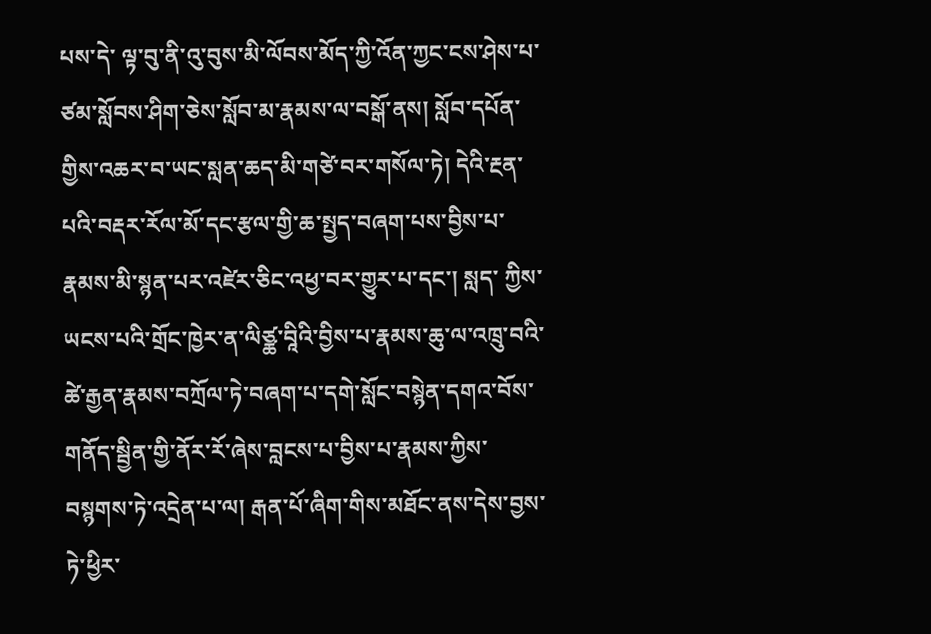པས་དེ་ ལྟ་བུ་ནི་འུ་བུས་མི་ལོབས་མོད་ཀྱི་འོན་ཀྱང་ངས་ཤེས་པ་ཙམ་སློབས་ཤིག་ཅེས་སློབ་མ་རྣམས་ལ་བསྒོ་ནས། སློབ་དཔོན་གྱིས་འཆར་བ་ཡང་སླན་ཆད་མི་གཙེ་བར་གསོལ་ཏེ། དེའི་རྔན་པའི་བརྡར་རོལ་མོ་དང་རྩལ་གྱི་ཆ་སྤྱད་བཞག་པས་བྱིས་པ་རྣམས་མི་སྙན་པར་འཛེར་ཅིང་འཕྱ་བར་གྱུར་པ་དང་། སླད་ ཀྱིས་ཡངས་པའི་གྲོང་ཁྱེར་ན་ལིཙྪ་བཱིའི་བྱིས་པ་རྣམས་ཆུ་ལ་འཁྲུ་བའི་ཚེ་རྒྱན་རྣམས་བཀྲོལ་ཏེ་བཞག་པ་དགེ་སློང་བསྙེན་དགའ་བོས་གནོད་སྦྱིན་གྱི་ནོར་རོ་ཞེས་བླངས་པ་བྱིས་པ་རྣམས་ཀྱིས་བསྙགས་ཏེ་འདྲེན་པ་ལ། རྒན་པོ་ཞིག་གིས་མཐོང་ནས་དེས་བྱས་ཏེ་ཕྱིར་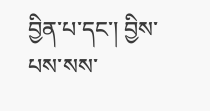བྱིན་པ་དང་། བྱིས་པས་སས་